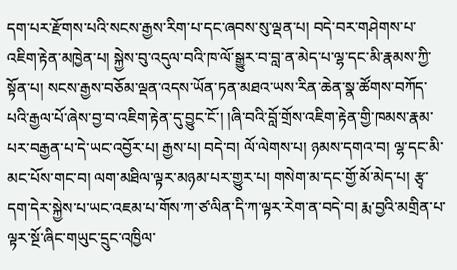དག་པར་རྫོགས་པའི་སངས་རྒྱས་རིག་པ་དང་ཞབས་སུ་ལྡན་པ། བདེ་བར་གཤེགས་པ་འཇིག་རྟེན་མཁྱེན་པ། སྐྱེས་བུ་འདུལ་བའི་ཁ་ལོ་སྒྱུར་བ་བླ་ན་མེད་པ་ལྷ་དང་མི་རྣམས་ཀྱི་སྟོན་པ། སངས་རྒྱས་བཅོམ་ལྡན་འདས་ཡོན་ཏན་མཐའ་ཡས་རིན་ཆེན་སྣ་ཚོགས་བཀོད་པའི་རྒྱལ་པོ་ཞེས་བྱ་བ་འཇིག་རྟེན་དུ་བྱུང་ངོ་། །ཞི་བའི་བློ་གྲོས་འཇིག་རྟེན་གྱི་ཁམས་རྣམ་པར་བརྒྱན་པ་དེ་ཡང་འབྱོར་པ། རྒྱས་པ། བདེ་བ། ལོ་ལེགས་པ། ཉམས་དགའ་བ། ལྷ་དང་མི་མང་པོས་གང་བ། ལག་མཐིལ་ལྟར་མཉམ་པར་གྱུར་པ། གསེག་མ་དང་གྱོ་མོ་མེད་པ། རྩྭ་དག་དེར་སྐྱེས་པ་ཡང་འཇམ་པ་གོས་ཀ་ཙ་ལིན་དི་ཀ་ལྟར་རེག་ན་བདེ་བ། རྨ་བྱའི་མགྲིན་པ་ལྟར་སྔོ་ཞིང་གཡུང་དྲུང་འཁྱིལ་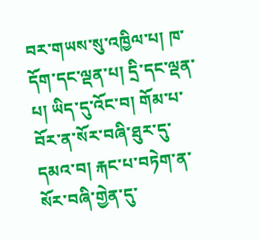བར་གཡས་སུ་འཁྱིལ་པ། ཁ་དོག་དང་ལྡན་པ། དྲི་དང་ལྡན་པ། ཡིད་དུ་འོང་བ། གོམ་པ་བོར་ན་སོར་བཞི་ཐུར་དུ་དམའ་བ། རྐང་པ་བཏེག་ན་སོར་བཞི་གྱེན་དུ་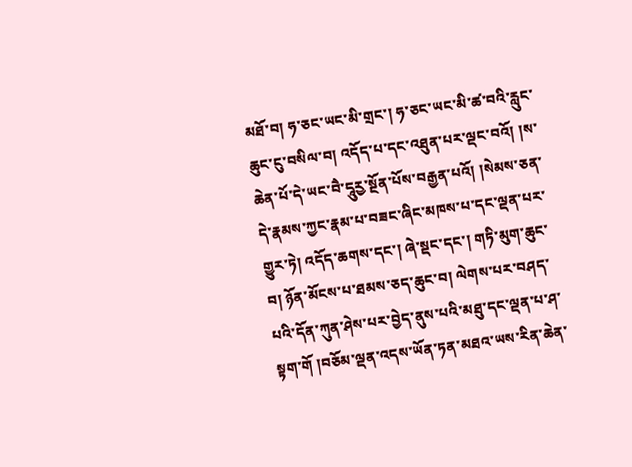མཐོ་བ། ཧ་ཅང་ཡང་མི་གྲང་། ཧ་ཅང་ཡང་མི་ཚ་བའི་རླུང་ཆུང་ངུ་བསིལ་བ། འདོད་པ་དང་འཐུན་པར་ལྡང་བའོ། །ས་ཆེན་པོ་དེ་ཡང་བཻ་དཱུརྱ་སྔོན་པོས་བརྒྱན་པའོ། །སེམས་ཅན་དེ་རྣམས་ཀྱང་རྣམ་པ་བཟང་ཞིང་མཁས་པ་དང་ལྡན་པར་གྱུར་ཏེ། འདོད་ཆགས་དང་། ཞེ་སྡང་དང་། གཏི་མུག་ཆུང་བ། ཉོན་མོངས་པ་ཐམས་ཅད་ཆུང་བ། ལེགས་པར་བཤད་པའི་དོན་ཀུན་ཤེས་པར་བྱེད་ནུས་པའི་མཐུ་དང་ལྡན་པ་ཤ་སྟག་གོ །བཅོམ་ལྡན་འདས་ཡོན་ཏན་མཐའ་ཡས་རིན་ཆེན་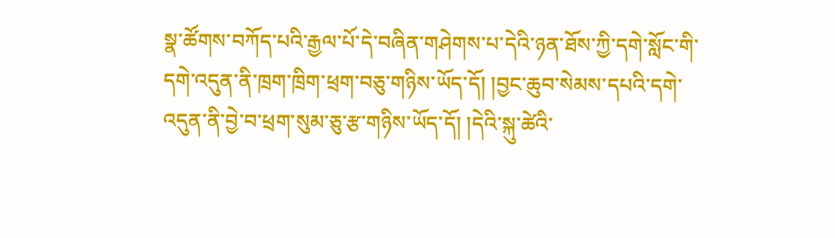སྣ་ཚོགས་བཀོད་པའི་རྒྱལ་པོ་དེ་བཞིན་གཤེགས་པ་དེའི་ཉན་ཐོས་ཀྱི་དགེ་སློང་གི་དགེ་འདུན་ནི་ཁྲག་ཁྲིག་ཕྲག་བཅུ་གཉིས་ཡོད་དོ། །བྱང་ཆུབ་སེམས་དཔའི་དགེ་འདུན་ནི་བྱེ་བ་ཕྲག་སུམ་ཅུ་རྩ་གཉིས་ཡོད་དོ། །དེའི་སྐུ་ཚེའི་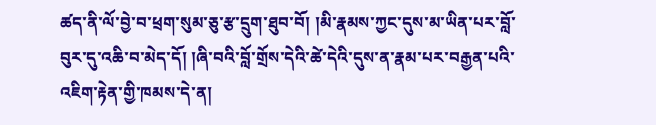ཚད་ནི་ལོ་བྱེ་བ་ཕྲག་སུམ་ཅུ་རྩ་དྲུག་ཐུབ་བོ། །མི་རྣམས་ཀྱང་དུས་མ་ཡིན་པར་བློ་བུར་དུ་འཆི་བ་མེད་དོ། །ཞི་བའི་བློ་གྲོས་དེའི་ཚེ་དེའི་དུས་ན་རྣམ་པར་བརྒྱན་པའི་འཇིག་རྟེན་གྱི་ཁམས་དེ་ན།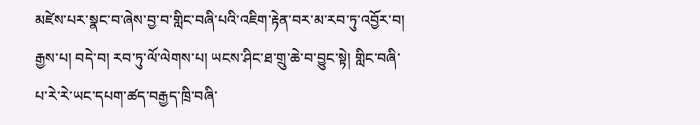མཛེས་པར་སྣང་བ་ཞེས་བྱ་བ་གླིང་བཞི་པའི་འཇིག་རྟེན་བར་མ་རབ་ཏུ་འབྱོར་བ། རྒྱས་པ། བདེ་བ། རབ་ཏུ་ལོ་ལེགས་པ། ཡངས་ཤིང་ཐ་གྲུ་ཆེ་བ་བྱུང་སྟེ། གླིང་བཞི་པ་རེ་རེ་ཡང་དཔག་ཚད་བརྒྱད་ཁྲི་བཞི་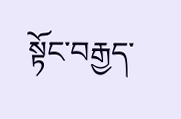སྟོང་བརྒྱད་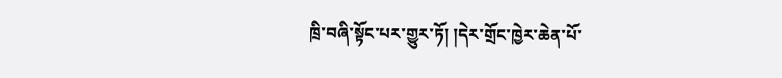ཁྲི་བཞི་སྟོང་པར་གྱུར་ཏོ། །དེར་གྲོང་ཁྱེར་ཆེན་པོ་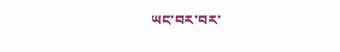ཡང་བར་བར་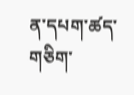ན་དཔག་ཚད་གཅིག་